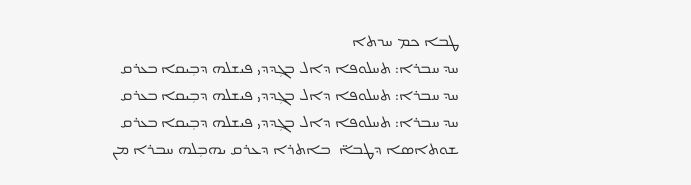ܛܒܐ ܟܡ ܚܖܬܐ
ܚܕ ܚܒܪܐ: ܬܚܠܘܦܐ ܕܐܠ ܒܓܼܕܕܝ ܦܝܫܠܗ ܕܒܼܝܩܐ ܒܥܪܩ
ܚܕ ܚܒܪܐ: ܬܚܠܘܦܐ ܕܐܠ ܒܓܼܕܕܝ ܦܝܫܠܗ ܕܒܼܝܩܐ ܒܥܪܩ
ܚܕ ܚܒܪܐ: ܬܚܠܘܦܐ ܕܐܠ ܒܓܼܕܕܝ ܦܝܫܠܗ ܕܒܼܝܩܐ ܒܥܪܩ
ܫܘܬܐܣܐ ܕܛܒܐ̈  ܒܐܬܪܐ ܕܥܪܩ ܝܗܒܼܠܗ ܚܒܪܐ ܡܢ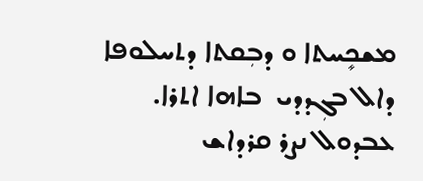ܡܫܟܻܚܬܐ ܘ ܕܒܼܩܬܐ ܕܬܚܠܘܦܐ ܕܐܠ ܒܓܼܕܕܝ  ܒܐܗܐ ܐܬܪܐ. ܥܒܕܘܠ ܢܨܪ ܩܪܕܐܫ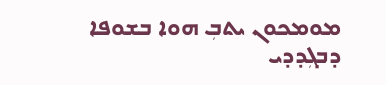ܡܘܡܟܘܢ ܝܬܒܼ ܗܘܐ ܒܫܘܦܐ ܕܒܓܼܕܕܝ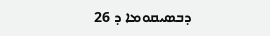ܕܒܣܝܩܘܡܐ ܕ 26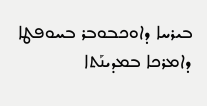ܒܝܪܚܐ ܕܐܘܟܒܘܒܪ ܒܚܘܦܛܐ ܕܐܡܪܟܐ ܒܡܕܝܢܰܬܐ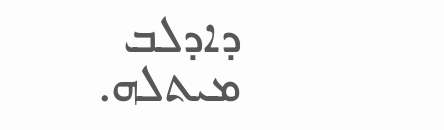ܕܐܕܠܒ ܡܝܬܠܗ.